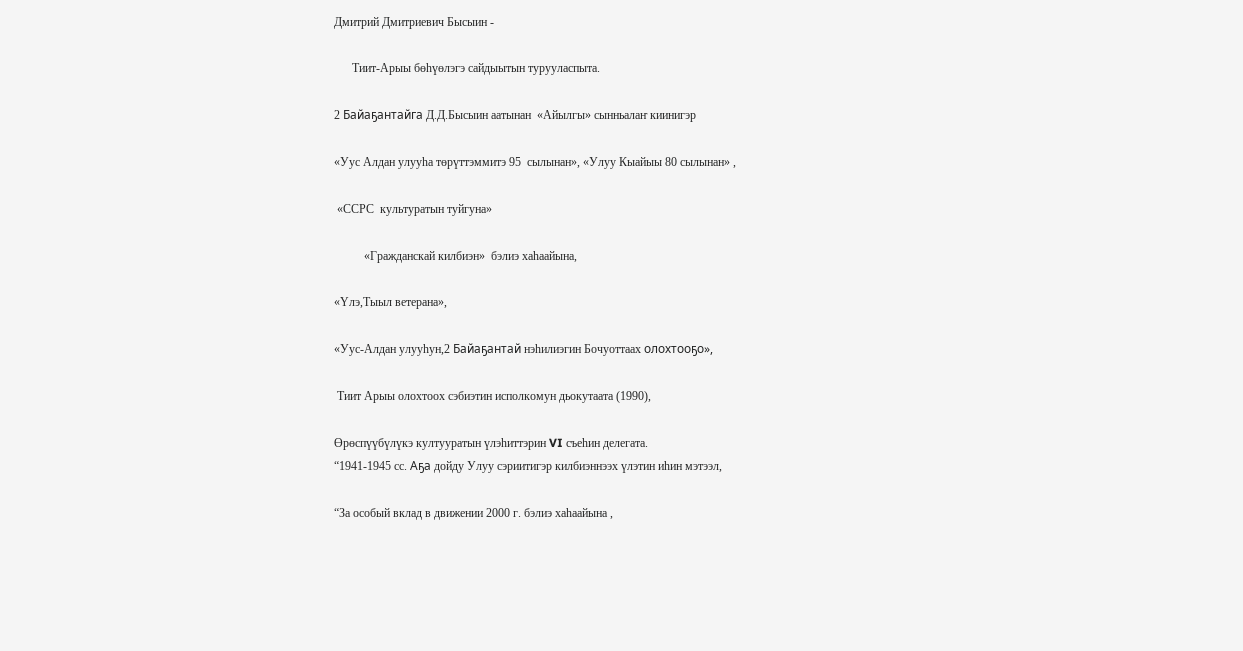Дмитрий Дмитриевич Бысыин -

      Тиит-Арыы бөһүөлэгэ сайдыытын турууласпыта.

2 Байаҕантайга Д.Д.Бысыин аатынан  «Айылгы» сынньалаҥ киинигэр

«Уус Алдан улууһа төрүттэммитэ 95  сылынан», «Улуу Кыайыы 80 сылынан» ,

 «ССРС  культуратын туйгуна»

          «Гражданскай килбиэн»  бэлиэ хаһаайына,

«Үлэ,Тыыл ветерана»,

«Уус-Алдан улууһун,2 Байаҕантай нэһилиэгин Бочуоттаах олохтооҕо»,

 Тиит Арыы олохтоох сэбиэтин исполкомун дьокутаата (1990),

Өрөспүүбүлүкэ култууратын үлэһиттэрин VI съеһин делегата.
“1941-1945 сс. Аҕа дойду Улуу сэриитигэр килбиэннээх үлэтин иһин мэтээл,

“За особый вклад в движении 2000 г. бэлиэ хаһаайына ,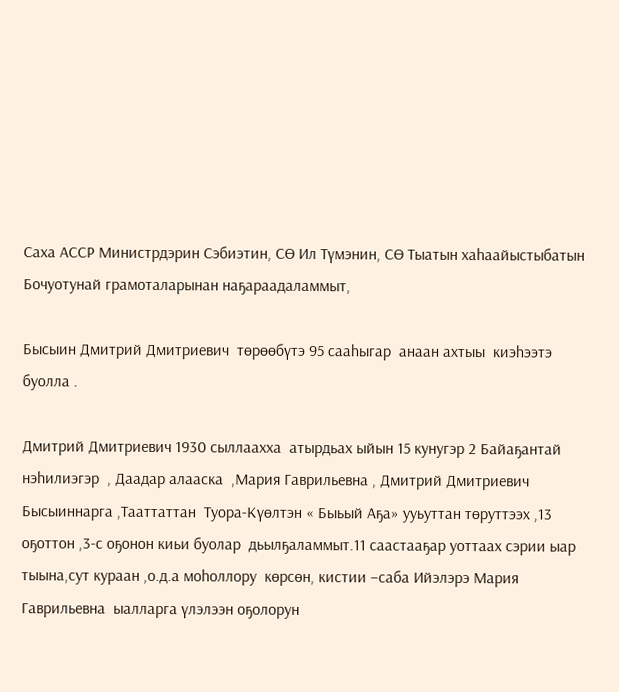Саха АССР Министрдэрин Сэбиэтин, СӨ Ил Түмэнин, СӨ Тыатын хаһаайыстыбатын Бочуотунай грамоталарынан наҕараадаламмыт,

Бысыин Дмитрий Дмитриевич  төрөөбүтэ 95 сааһыгар  анаан ахтыы  киэһээтэ буолла .

Дмитрий Дмитриевич 1930 сыллаахха  атырдьах ыйын 15 кунугэр 2 Байаҕантай нэһилиэгэр  , Даадар алааска  ,Мария Гаврильевна , Дмитрий Дмитриевич Бысыиннарга ,Тааттаттан  Туора-Күөлтэн « Быьый Аҕа» ууьуттан төруттээх ,13 оҕоттон ,3-с оҕонон киьи буолар  дьылҕаламмыт.11 саастааҕар уоттаах сэрии ыар тыына,сут кураан ,о.д.а моһоллору  көрсөн, кистии –саба Ийэлэрэ Мария Гаврильевна  ыалларга үлэлээн оҕолорун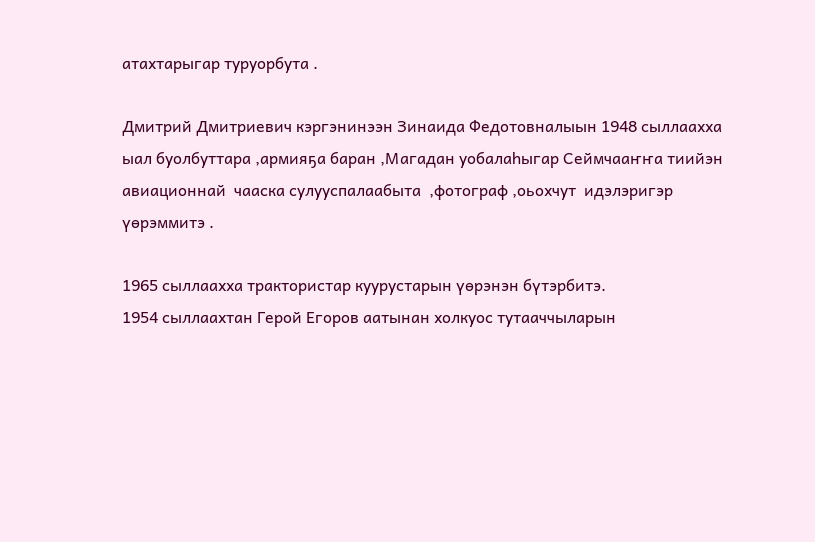атахтарыгар туруорбута .

Дмитрий Дмитриевич кэргэнинээн Зинаида Федотовналыын 1948 сыллаахха  ыал буолбуттара ,армияҕа баран ,Магадан уобалаһыгар Сеймчааҥҥа тиийэн  авиационнай  чааска сулууспалаабыта  ,фотограф ,оьохчут  идэлэригэр үөрэммитэ .

1965 сыллаахха трактористар куурустарын үөрэнэн бүтэрбитэ.
1954 сыллаахтан Герой Егоров аатынан холкуос тутааччыларын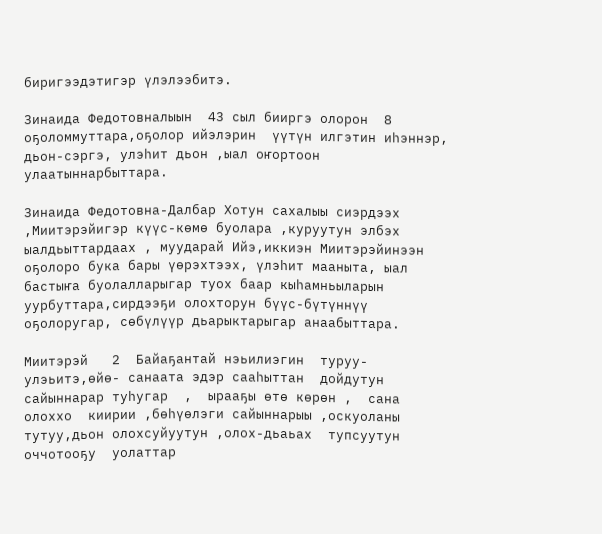биригээдэтигэр үлэлээбитэ.

Зинаида Федотовналыын  43 сыл бииргэ олорон  8 оҕоломмуттара,оҕолор ийэлэрин  үүтүн илгэтин иһэннэр, дьон-сэргэ, улэһит дьон ,ыал оҥортоон улаатыннарбыттара.

Зинаида Федотовна-Далбар Хотун сахалыы сиэрдээх ,Миитэрэйигэр күүс-көмө буолара ,куруутун элбэх ыалдьыттардаах , муударай Ийэ,иккиэн Миитэрэйинээн  оҕолоро бука бары үөрэхтээх, үлэһит мааныта, ыал бастыҥа буолалларыгар туох баар кыһамньыларын уурбуттара,сирдээҕи олохторун бүүс-бүтүннүү оҕолоругар, сөбүлүүр дьарыктарыгар анаабыттара.

Миитэрэй   2  Байаҕантай нэьилиэгин  туруу- улэьитэ,өйө- санаата эдэр сааһыттан  дойдутун сайыннарар туһугар  ,  ырааҕы өтө көрөн ,  сана олоххо  киирии ,бөһүөлэги сайыннарыы ,оскуоланы тутуу,дьон олохсуйуутун ,олох-дьаьах  тупсуутун  оччотооҕу  уолаттар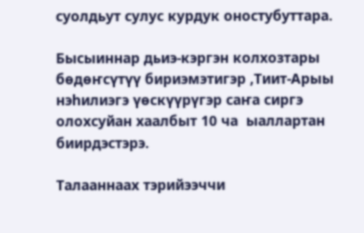суолдьут сулус курдук оностубуттара.

Бысыиннар дьиэ-кэргэн колхозтары  бөдөҥсүтүү бириэмэтигэр ,Тиит-Арыы нэһилиэгэ үөскүүрүгэр саҥа сиргэ  олохсуйан хаалбыт 10 ча  ыаллартан биирдэстэрэ.

Талааннаах тэрийээччи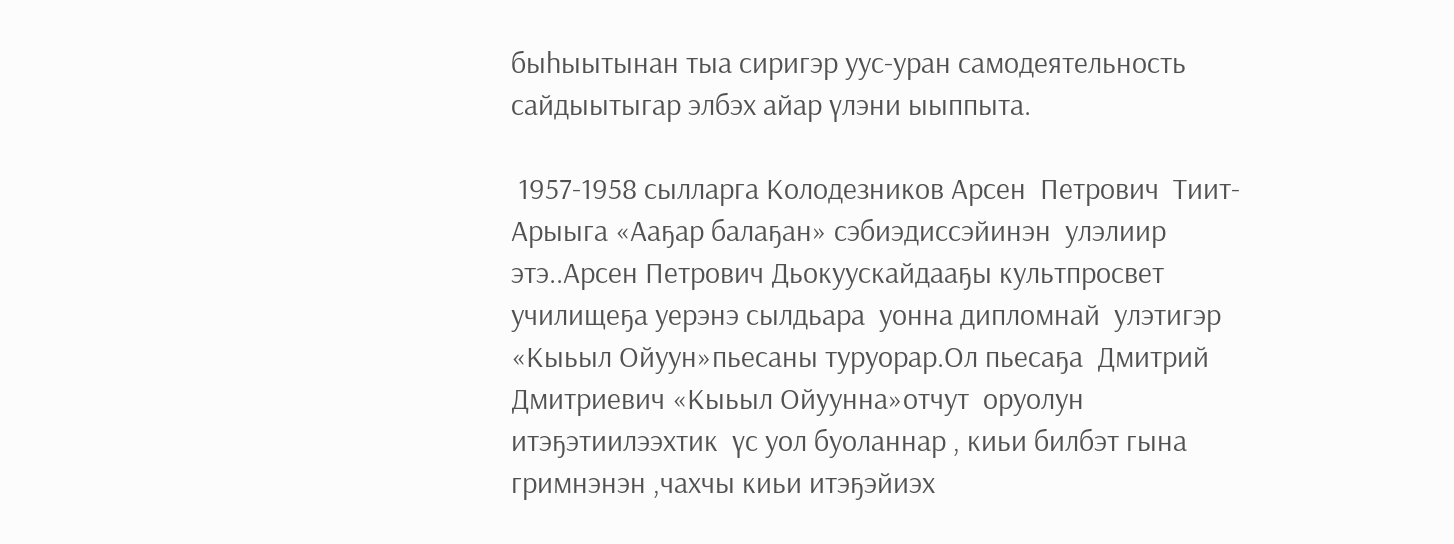быһыытынан тыа сиригэр уус-уран самодеятельность сайдыытыгар элбэх айар үлэни ыыппыта.

 1957-1958 сылларга Колодезников Арсен  Петрович  Тиит-Арыыга «Ааҕар балаҕан» сэбиэдиссэйинэн  улэлиир этэ..Арсен Петрович Дьокуускайдааҕы культпросвет  училищеҕа уерэнэ сылдьара  уонна дипломнай  улэтигэр «Кыьыл Ойуун»пьесаны туруорар.Ол пьесаҕа  Дмитрий Дмитриевич «Кыьыл Ойуунна»отчут  оруолун итэҕэтиилээхтик  үс уол буоланнар , киьи билбэт гына гримнэнэн ,чахчы киьи итэҕэйиэх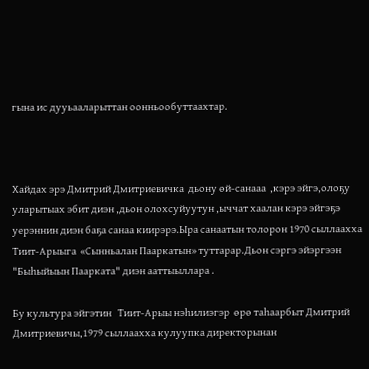гына ис дууьааларыттан оонньообуттаахтар.



Хайдах эрэ Дмитрий Дмитриевичка  дьону өй-санааа  ,кэрэ эйгэ,олоҕу уларытыах эбит диэн ,дьон олохсуйуутун ,ыччат хаалан кэрэ эйгэҕэ  уерэннин диэн баҕа санаа киирэрэ.Ыра санаатын толорон 1970 сыллаахха Тиит-Арыыга  «Сынньалан Пааркатын» туттарар.Дьон сэргэ эйэргээн "Быһыйыын Паарката" диэн ааттыыллара .

Бу культура эйгэтин   Тиит-Арыы нэһилиэгэр  өрө таһаарбыт Дмитрий Дмитриевичы,1979 сыллаахха кулуупка директорынан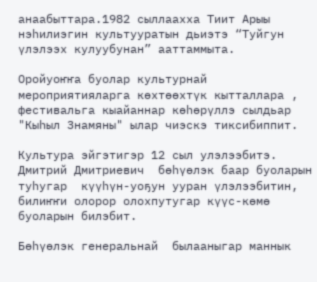анаабыттара.1982 сыллаахха Тиит Арыы нэһилиэгин культууратын дьиэтэ “Туйгун үлэлээх кулуубунан” ааттаммыта.

Оройуоҥҥа буолар культурнай мероприятияларга көхтөөхтүк кытталлара , фестивальга кыайаннар көһөрүллэ сылдьар "Кыһыл Знамяны" ылар чиэскэ тиксибиппит.

Культура эйгэтигэр 12 сыл улэлээбитэ. Дмитрий Дмитриевич  бөһүөлэк баар буоларын туһугар  күүһүн-уоҕун ууран үлэлээбитин, билиҥҥи олорор олохпутугар күүс-көмө буоларын билэбит.

Бөһүөлэк генеральнай  былааныгар маннык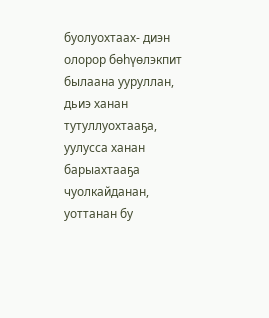буолуохтаах- диэн олорор бөһүөлэкпит былаана ууруллан, дьиэ ханан тутуллуохтааҕа, уулусса ханан барыахтааҕа  чуолкайданан, уоттанан бу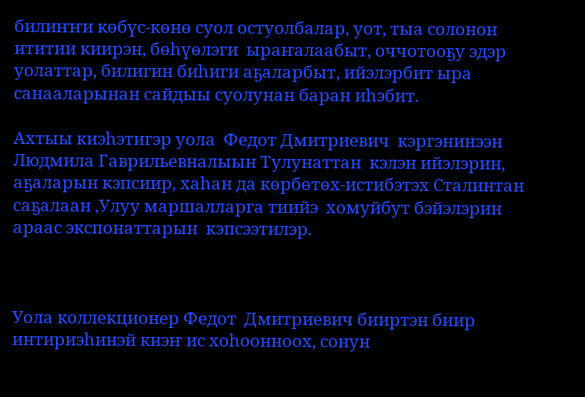билиҥҥи көбүс-көнө суол остуолбалар, уот, тыа солонон ититии киирэн, бөһүөлэги  ыраҥалаабыт, оччотооҕу эдэр уолаттар, билигин биһиги аҕаларбыт, ийэлэрбит ыра санааларынан сайдыы суолунан баран иһэбит.

Ахтыы киэһэтигэр уола  Федот Дмитриевич  кэргэнинээн  Людмила Гаврильевналыын Тулунаттан  кэлэн ийэлэрин, аҕаларын кэпсиир, хаһан да көрбөтөх-истибэтэх Сталинтан саҕалаан ,Улуу маршалларга тиийэ  хомуйбут бэйэлэрин  араас экспонаттарын  кэпсээтилэр.



Уола коллекционер Федот  Дмитриевич бииртэн биир интириэһинэй киэҥ ис хоһоонноох, сонун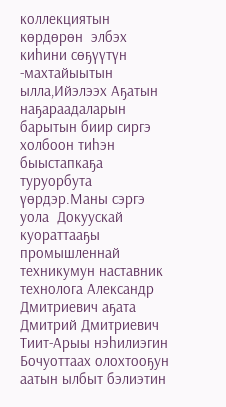коллекциятын көрдөрөн  элбэх киһини сөҕүүтүн -махтайыытын ылла,Ийэлээх Аҕатын наҕараадаларын барытын биир сиргэ холбоон тиһэн быыстапкаҕа  туруорбута үөрдэр.Маны сэргэ уола  Докуускай куораттааҕы промышленнай техникумун наставник технолога Александр Дмитриевич аҕата Дмитрий Дмитриевич Тиит-Арыы нэһилиэгин Бочуоттаах олохтооҕун аатын ылбыт бэлиэтин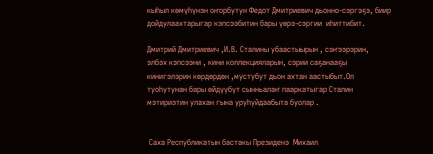кыһыл көмүһүнэн оҥорбутун Федот Дмитриевич дьонно-сэргэҕэ, биир дойдулаахтарыгар кэпсээбитин бары үөрэ-сэргии  иһиттибит.

Дмитрий Дмитриевич ,И.В. Сталины убаастыырын , сэҥээрэрин,  элбэх кэпсээни , кини коллекцияларын, сэрии саҕанааҕы кинигэлэрин көрдөрдөн ,мустубут дьон ахтан аастыбыт.Ол туоһутунан бары өйдүүбүт сынньалаҥ пааркатыгар Сталин мэтириэтин улахан гына уруһуйдаабыта буолар .


 Саха Республикатын бастакы Президенэ  Михаил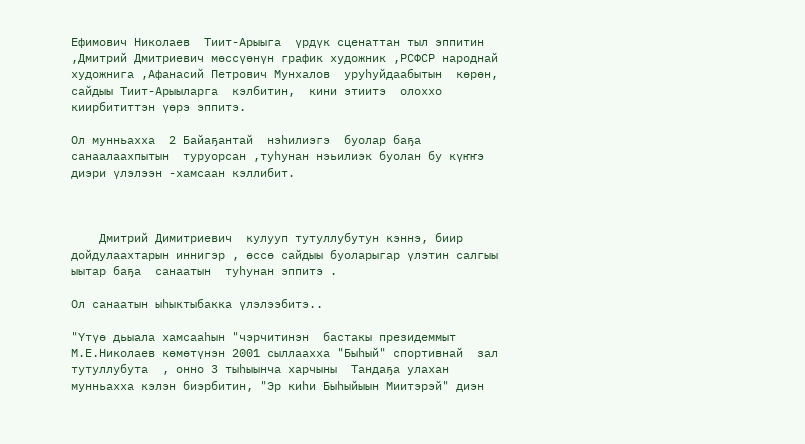Ефимович Николаев  Тиит-Арыыга  үрдүк сценаттан тыл эппитин ,Дмитрий Дмитриевич мөссүөнүн график художник ,РСФСР народнай художнига ,Афанасий Петрович Мунхалов  уруһуйдаабытын  көрөн, сайдыы Тиит-Арыыларга  кэлбитин,  кини этиитэ  олоххо киирбититтэн үөрэ эппитэ.

Ол мунньахха  2 Байаҕантай  нэһилиэгэ  буолар баҕа санаалаахпытын  туруорсан ,туһунан нэьилиэк буолан бу күҥҥэ диэри үлэлээн -хамсаан кэллибит.



    Дмитрий Димитриевич  кулууп тутуллубутун кэннэ, биир дойдулаахтарын иннигэр , өссө сайдыы буоларыгар үлэтин салгыы ыытар баҕа  санаатын  туһунан эппитэ .

Ол санаатын ыһыктыбакка үлэлээбитэ..

"Үтүө дьыала хамсааһын "чэрчитинэн  бастакы президеммыт М.Е.Николаев көмөтүнэн 2001 сыллаахха "Быһый" спортивнай  зал тутуллубута  , онно 3 тыһыынча харчыны  Тандаҕа улахан мунньахха кэлэн биэрбитин, "Эр киһи Быһыйыын Миитэрэй" диэн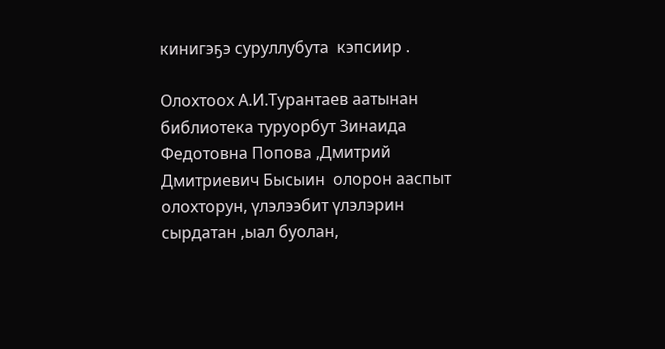кинигэҕэ суруллубута  кэпсиир .

Олохтоох А.И.Турантаев аатынан библиотека туруорбут Зинаида Федотовна Попова ,Дмитрий Дмитриевич Бысыин  олорон ааспыт олохторун, үлэлээбит үлэлэрин сырдатан ,ыал буолан,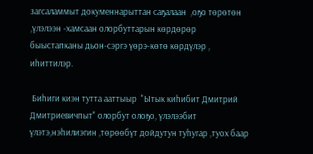загсаламмыт докуменнарыттан саҕалаан  ,оҕо төрөтөн ,үлэлээн -хамсаан олорбуттарын көрдөрөр  быыстапканы дьон-сэргэ үөрэ-көтө көрдүлэр , иһиттилэр.

 Биһиги киэн тутта ааттыыр  "Ытык киһибит Дмитрий Дмитриевичпыт" олорбут олоҕо, үлэлээбит үлэтэ,нэһилиэгин ,төрөөбүт дойдутун туһугар ,туох баар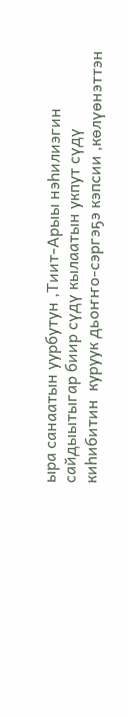ыра санаатын уурбутун ,Тиит-Арыы нэһилиэгин сайдыытыгар биир сүдү кылаатын укпут сүдү киһибитин  куруук дьоҥҥо-сэргэҕэ кэпсии ,көлүөнэттэн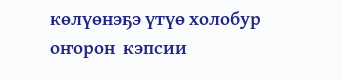көлүөнэҕэ үтүө холобур оҥорон  кэпсии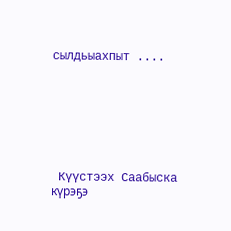сылдьыахпыт ....







 Күүстээх Саабыска күрэҕэ